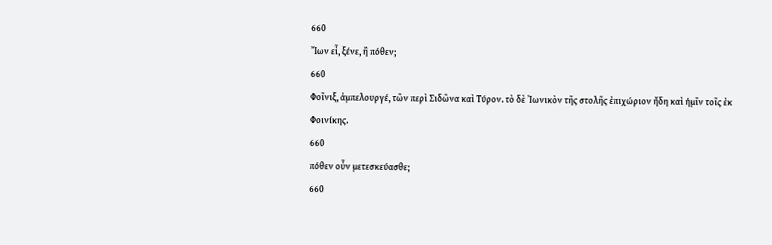660
Ἴων εἶ, ξένε, ἢ πόθεν;
660
Φοῖνιξ, ἀμπελουργέ, τῶν περὶ Σιδῶνα καὶ Τύρον. τὸ δὲ Ἰωνικὸν τῆς στολῆς ἐπιχώριον ἤδη καὶ ἡμῖν τοῖς ἐκ Φοινίκης.
660
πόθεν οὖν μετεσκεύασθε;
660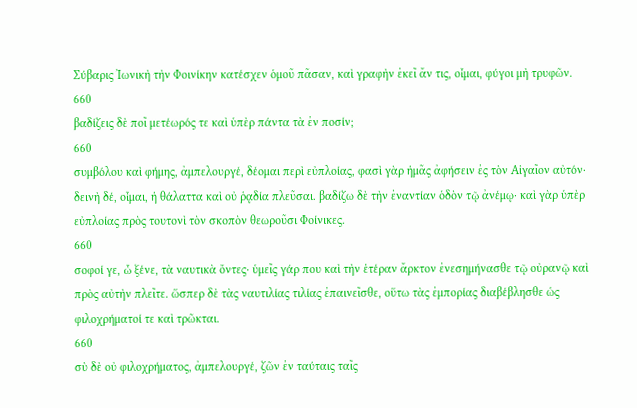Σύβαρις Ἰωνικὴ τὴν Φοινίκην κατέσχεν ὁμοῦ πᾶσαν, καὶ γραφὴν ἐκεῖ ἄν τις, οἶμαι, φύγοι μὴ τρυφῶν.
660
βαδίζεις δὲ ποῖ μετέωρός τε καὶ ὑπὲρ πάντα τὰ ἐν ποσίν;
660
συμβόλου καὶ φήμης, ἀμπελουργέ, δέομαι περὶ εὐπλοίας, φασὶ γὰρ ἡμᾶς ἀφήσειν ἐς τὸν Αἰγαῖον αὐτόν· δεινὴ δέ, οἶμαι, ἡ θάλαττα καὶ οὐ ῥᾳδία πλεῦσαι. βαδίζω δὲ τὴν ἐναντίαν ὁδὸν τῷ ἀνέμῳ· καὶ γὰρ ὑπὲρ εὐπλοίας πρὸς τουτονὶ τὸν σκοπὸν θεωροῦσι Φοίνικες.
660
σοφοί γε, ὦ ξένε, τὰ ναυτικὰ ὄντες· ὑμεῖς γάρ που καὶ τὴν ἑτέραν ἄρκτον ἐνεσημήνασθε τῷ οὐρανῷ καὶ πρὸς αὐτὴν πλεῖτε. ὥσπερ δὲ τὰς ναυτιλίας τιλίας ἐπαινεῖσθε, οὕτω τὰς ἐμπορίας διαβέβλησθε ὡς φιλοχρήματοί τε καὶ τρῶκται.
660
σὺ δὲ οὐ φιλοχρήματος, ἀμπελουργέ, ζῶν ἐν ταύταις ταῖς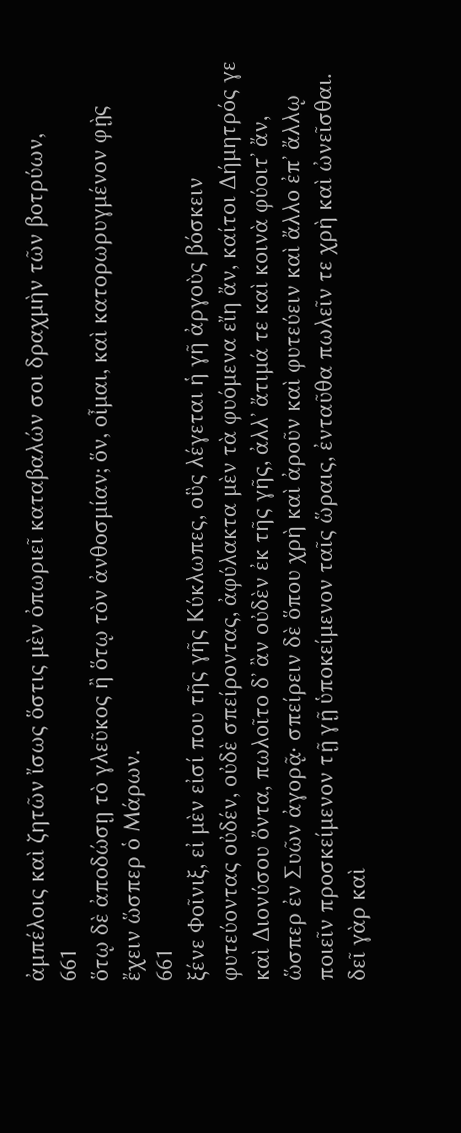ἀμπέλοις καὶ ζητῶν ἴσως ὅστις μὲν ὀπωριεῖ καταβαλών σοι δραχμὴν τῶν βοτρύων,
661
ὅτῳ δὲ ἀποδώσῃ τὸ γλεῦκος ἢ ὅτῳ τὸν ἀνθοσμίαν; ὅν, οἶμαι, καὶ κατορωρυγμένον φῂς ἔχειν ὥσπερ ὁ Μάρων.
661
ξένε Φοῖνιξ, εἰ μὲν εἰσί που τῆς γῆς Κύκλωπες, οὓς λέγεται ἡ γῆ ἀργοὺς βόσκειν φυτεύοντας οὐδέν, οὐδὲ σπείροντας, ἀφύλακτα μὲν τὰ φυόμενα εἴη ἄν, καίτοι Δήμητρός γε καὶ Διονύσου ὄντα, πωλοῖτο δʼ ἂν οὐδὲν ἐκ τῆς γῆς, ἀλλʼ ἄτιμά τε καὶ κοινὰ φύοιτʼ ἄν, ὥσπερ ἐν Συῶν ἀγορᾷ· σπείρειν δὲ ὅπου χρὴ καὶ ἀροῦν καὶ φυτεύειν καὶ ἄλλο ἐπʼ ἄλλῳ ποιεῖν προσκείμενον τῇ γῇ ὑποκείμενον ταῖς ὥραις, ἐνταῦθα πωλεῖν τε χρὴ καὶ ὠνεῖσθαι. δεῖ γὰρ καὶ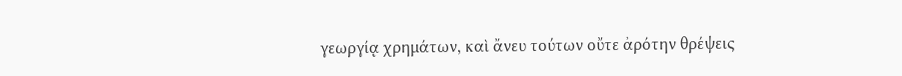γεωργίᾳ χρημάτων, καὶ ἄνευ τούτων οὔτε ἀρότην θρέψεις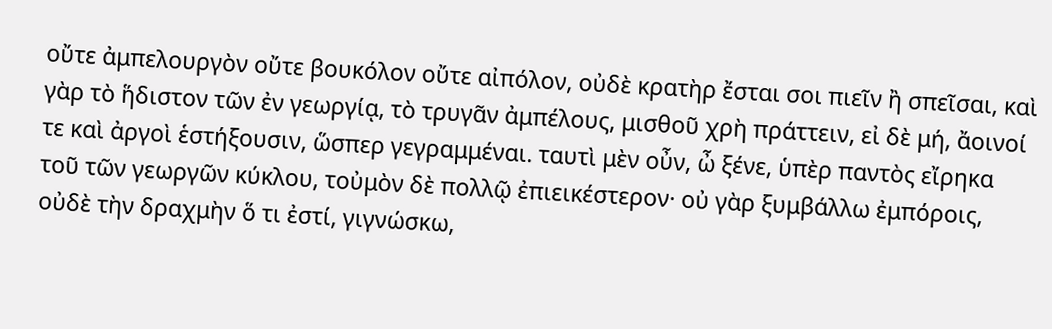οὔτε ἀμπελουργὸν οὔτε βουκόλον οὔτε αἰπόλον, οὐδὲ κρατὴρ ἔσται σοι πιεῖν ἢ σπεῖσαι, καὶ γὰρ τὸ ἥδιστον τῶν ἐν γεωργίᾳ, τὸ τρυγᾶν ἀμπέλους, μισθοῦ χρὴ πράττειν, εἰ δὲ μή, ἄοινοί τε καὶ ἀργοὶ ἑστήξουσιν, ὥσπερ γεγραμμέναι. ταυτὶ μὲν οὖν, ὦ ξένε, ὑπὲρ παντὸς εἴρηκα τοῦ τῶν γεωργῶν κύκλου, τοὐμὸν δὲ πολλῷ ἐπιεικέστερον· οὐ γὰρ ξυμβάλλω ἐμπόροις, οὐδὲ τὴν δραχμὴν ὅ τι ἐστί, γιγνώσκω,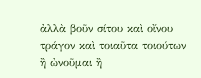ἀλλὰ βοῦν σίτου καὶ οἴνου τράγον καὶ τοιαῦτα τοιούτων ἢ ὠνοῦμαι ἢ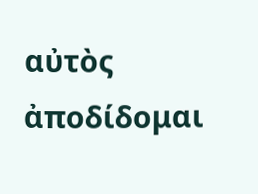αὐτὸς ἀποδίδομαι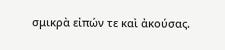σμικρὰ εἰπών τε καὶ ἀκούσας.